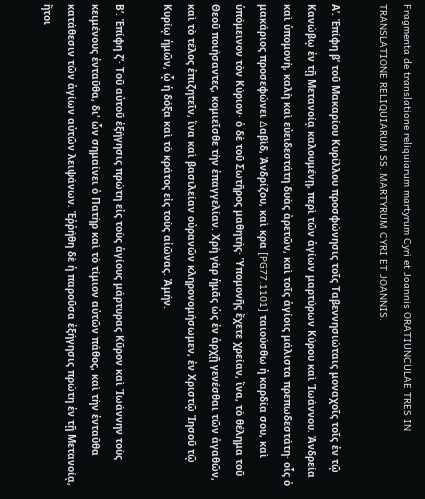Fragmenta de translatione reliquiarum martyrum Cyri et Joannis ORATIUNCULAE TRES IN TRANSLATIONE RELIQUIARUM SS. MARTYRUM CYRI ET JOANNIS.

Αʹ. Ἐπίφη βʹ τοῦ Μακαρίου Κυρίλλου προσφώνησις τοῖς Ταβεννησιώταις μοναχοῖς τοῖς ἐν τῷ Κανώβῳ ἐν τῇ Μετανοίᾳ καλουμένῃ, περὶ τῶν ἁγίων μαρτύρων Κύρου καὶ Ἰωάννου. Ἀνδρεία καὶ ὑπομονὴ, καλὴ καὶ εὐειδεστάτη δυὰς ἀρετῶν, καὶ τοῖς ἁγίοις μάλιστα πρεπωδεστάτη· οἷς ὁ μακάριος προσεφώνει ∆αβὶδ, Ἀνδρίζου, καὶ κρα [PG77.1101] ταιούσθω ἡ καρδία σου, καὶ ὑπόμεινον τὸν Κύριον· ὁ δὲ τοῦ Σωτῆρος μαθητής· Ὑπομονῆς ἔχετε χρείαν, ἵνα, τὸ θέλημα τοῦ Θεοῦ ποιήσαντες, κομιεῖσθε τὴν ἐπαγγελίαν. Χρὴ γὰρ ἡμᾶς ὡς ἐν ἀρχῇ γενέσθαι τῶν ἀγαθῶν, καὶ τὸ τέλος ἐπιζητεῖν, ἵνα καὶ βασιλείαν οὐρανῶν κληρονομήσωμεν, ἐν Χριστῷ Ἰησοῦ τῷ Κυρίῳ ἡμῶν, ᾧ ἡ δόξα καὶ τὸ κράτος εἰς τοὺς αἰῶνας. Ἀμήν.

Βʹ. Ἐπίφη ζʹ· Τοῦ αὐτοῦ ἐξήγησις πρώτη εἰς τοὺς ἁγίους μάρτυρας Κῦρον καὶ Ἰωάννην τοὺς κειμένους ἐνταῦθα, δι' ὧν σημαίνει ὁ Πατὴρ καὶ τὸ τίμιον αὐτῶν πάθος, καὶ τὴν ἐνταῦθα κατάθεσιν τῶν ἁγίων αὐτῶν λειψάνων. Ἐῤῥήθη δὲ ἡ παροῦσα ἐξήγησις πρώτη ἐν τῇ Μετανοίᾳ, ἤτοι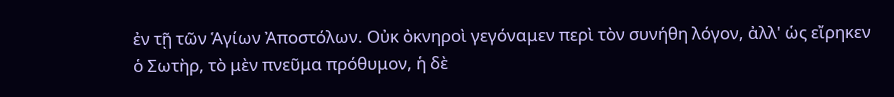ἐν τῇ τῶν Ἁγίων Ἀποστόλων. Οὐκ ὀκνηροὶ γεγόναμεν περὶ τὸν συνήθη λόγον, ἀλλ' ὡς εἴρηκεν ὁ Σωτὴρ, τὸ μὲν πνεῦμα πρόθυμον, ἡ δὲ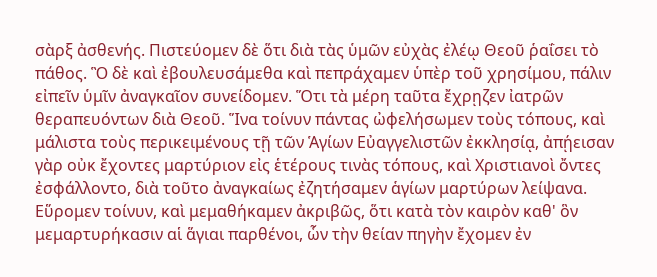σὰρξ ἀσθενής. Πιστεύομεν δὲ ὅτι διὰ τὰς ὑμῶν εὐχὰς ἐλέῳ Θεοῦ ῥαΐσει τὸ πάθος. Ὃ δὲ καὶ ἐβουλευσάμεθα καὶ πεπράχαμεν ὑπὲρ τοῦ χρησίμου, πάλιν εἰπεῖν ὑμῖν ἀναγκαῖον συνείδομεν. Ὅτι τὰ μέρη ταῦτα ἔχρῃζεν ἰατρῶν θεραπευόντων διὰ Θεοῦ. Ἵνα τοίνυν πάντας ὠφελήσωμεν τοὺς τόπους, καὶ μάλιστα τοὺς περικειμένους τῇ τῶν Ἁγίων Εὐαγγελιστῶν ἐκκλησίᾳ, ἀπῄεισαν γὰρ οὐκ ἔχοντες μαρτύριον εἰς ἑτέρους τινὰς τόπους, καὶ Χριστιανοὶ ὄντες ἐσφάλλοντο, διὰ τοῦτο ἀναγκαίως ἐζητήσαμεν ἁγίων μαρτύρων λείψανα. Εὕρομεν τοίνυν, καὶ μεμαθήκαμεν ἀκριβῶς, ὅτι κατὰ τὸν καιρὸν καθ' ὃν μεμαρτυρήκασιν αἱ ἅγιαι παρθένοι, ὧν τὴν θείαν πηγὴν ἔχομεν ἐν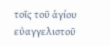τοῖς τοῦ ἁγίου εὐαγγελιστοῦ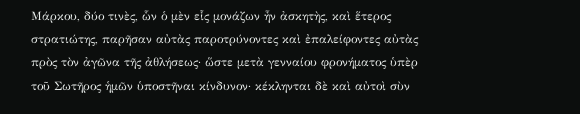Μάρκου, δύο τινὲς, ὧν ὁ μὲν εἷς μονάζων ἦν ἀσκητὴς, καὶ ἕτερος στρατιώτης, παρῆσαν αὐτὰς παροτρύνοντες καὶ ἐπαλείφοντες αὐτὰς πρὸς τὸν ἀγῶνα τῆς ἀθλήσεως· ὥστε μετὰ γενναίου φρονήματος ὑπὲρ τοῦ Σωτῆρος ἡμῶν ὑποστῆναι κίνδυνον· κέκληνται δὲ καὶ αὐτοὶ σὺν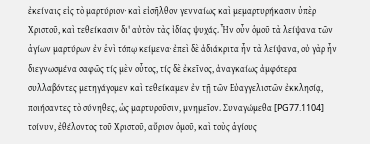ἐκείναις εἰς τὸ μαρτύριον· καὶ εἰσῆλθον γενναίως καὶ μεμαρτυρήκασιν ὑπὲρ Χριστοῦ, καὶ τεθείκασιν δι' αὐτὸν τὰς ἰδίας ψυχάς. Ἦν οὖν ὁμοῦ τὰ λείψανα τῶν ἁγίων μαρτύρων ἐν ἑνὶ τόπῳ κείμενα· ἐπεὶ δὲ ἀδιάκριτα ἦν τὰ λείψανα, οὐ γὰρ ἦν διεγνωσμένα σαφῶς τίς μὲν οὗτος, τίς δὲ ἐκεῖνος, ἀναγκαίως ἀμφότερα συλλαβόντες μετηγάγομεν καὶ τεθείκαμεν ἐν τῇ τῶν Εὐαγγελιστῶν ἐκκλησίᾳ, ποιήσαντες τὸ σύνηθες, ὡς μαρτυροῦσιν, μνημεῖον. Συναγώμεθα [PG77.1104] τοίνυν, ἐθέλοντος τοῦ Χριστοῦ, αὔριον ὁμοῦ, καὶ τοὺς ἁγίους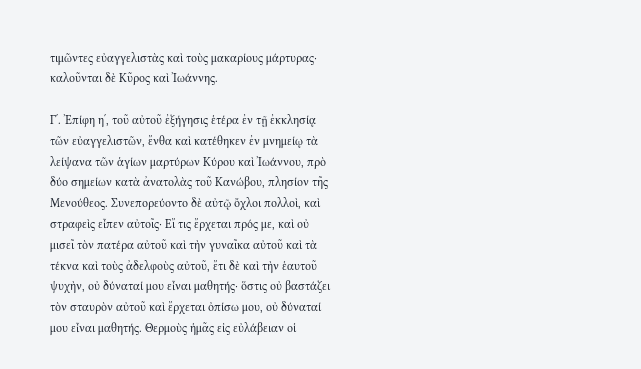τιμῶντες εὐαγγελιστὰς καὶ τοὺς μακαρίους μάρτυρας· καλοῦνται δὲ Κῦρος καὶ Ἰωάννης.

Γʹ. Ἐπίφη ηʹ, τοῦ αὐτοῦ ἐξήγησις ἑτέρα ἐν τῇ ἐκκλησίᾳ τῶν εὐαγγελιστῶν, ἔνθα καὶ κατέθηκεν ἐν μνημείῳ τὰ λείψανα τῶν ἁγίων μαρτύρων Κύρου καὶ Ἰωάννου, πρὸ δύο σημείων κατὰ ἀνατολὰς τοῦ Κανώβου, πλησίον τῆς Μενούθεος. Συνεπορεύοντο δὲ αὐτῷ ὄχλοι πολλοὶ, καὶ στραφεὶς εἶπεν αὐτοῖς· Εἴ τις ἔρχεται πρός με, καὶ οὐ μισεῖ τὸν πατέρα αὐτοῦ καὶ τὴν γυναῖκα αὐτοῦ καὶ τὰ τέκνα καὶ τοὺς ἀδελφοὺς αὐτοῦ, ἔτι δὲ καὶ τὴν ἑαυτοῦ ψυχὴν, οὐ δύναταί μου εἶναι μαθητής· ὅστις οὐ βαστάζει τὸν σταυρὸν αὐτοῦ καὶ ἔρχεται ὀπίσω μου, οὐ δύναταί μου εἶναι μαθητής. Θερμοὺς ἡμᾶς εἰς εὐλάβειαν οἱ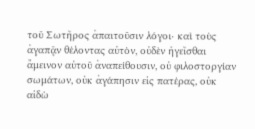τοῦ Σωτῆρος ἀπαιτοῦσιν λόγοι· καὶ τοὺς ἀγαπᾷν θέλοντας αὐτὸν, οὐδὲν ἡγεῖσθαι ἄμεινον αὐτοῦ ἀναπείθουσιν, οὐ φιλοστοργίαν σωμάτων, οὐκ ἀγάπησιν εἰς πατέρας, οὐκ αἰδὼ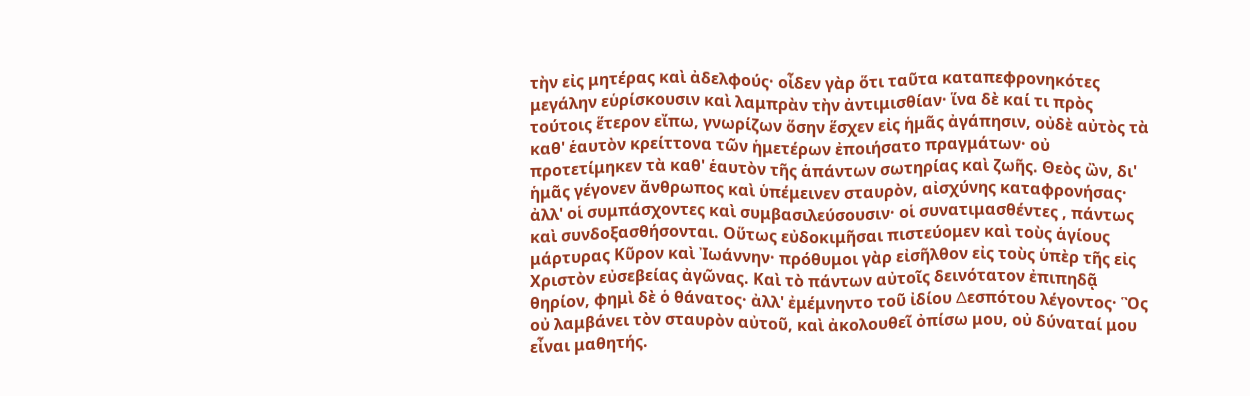τὴν εἰς μητέρας καὶ ἀδελφούς· οἶδεν γὰρ ὅτι ταῦτα καταπεφρονηκότες μεγάλην εὑρίσκουσιν καὶ λαμπρὰν τὴν ἀντιμισθίαν· ἵνα δὲ καί τι πρὸς τούτοις ἕτερον εἴπω, γνωρίζων ὅσην ἕσχεν εἰς ἡμᾶς ἀγάπησιν, οὐδὲ αὐτὸς τὰ καθ' ἑαυτὸν κρείττονα τῶν ἡμετέρων ἐποιήσατο πραγμάτων· οὐ προτετίμηκεν τὰ καθ' ἑαυτὸν τῆς ἁπάντων σωτηρίας καὶ ζωῆς. Θεὸς ὢν, δι' ἡμᾶς γέγονεν ἄνθρωπος καὶ ὑπέμεινεν σταυρὸν, αἰσχύνης καταφρονήσας· ἀλλ' οἱ συμπάσχοντες καὶ συμβασιλεύσουσιν· οἱ συνατιμασθέντες , πάντως καὶ συνδοξασθήσονται. Οὕτως εὐδοκιμῆσαι πιστεύομεν καὶ τοὺς ἁγίους μάρτυρας Κῦρον καὶ Ἰωάννην· πρόθυμοι γὰρ εἰσῆλθον εἰς τοὺς ὑπὲρ τῆς εἰς Χριστὸν εὐσεβείας ἀγῶνας. Καὶ τὸ πάντων αὐτοῖς δεινότατον ἐπιπηδᾷ θηρίον, φημὶ δὲ ὁ θάνατος· ἀλλ' ἐμέμνηντο τοῦ ἰδίου ∆εσπότου λέγοντος· Ὃς οὐ λαμβάνει τὸν σταυρὸν αὐτοῦ, καὶ ἀκολουθεῖ ὀπίσω μου, οὐ δύναταί μου εἶναι μαθητής.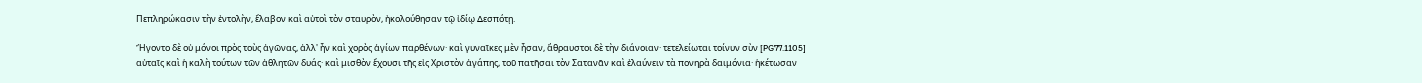Πεπληρώκασιν τὴν ἐντολὴν, ἔλαβον καὶ αὐτοὶ τὸν σταυρὸν, ἠκολούθησαν τῷ ἰδίῳ ∆εσπότῃ.

Ἤγοντο δὲ οὐ μόνοι πρὸς τοὺς ἀγῶνας, ἀλλ' ἦν καὶ χορὸς ἁγίων παρθένων· καὶ γυναῖκες μὲν ἦσαν, ἄθραυστοι δὲ τὴν διάνοιαν· τετελείωται τοίνυν σὺν [PG77.1105] αὐταῖς καὶ ἡ καλὴ τούτων τῶν ἀθλητῶν δυάς· καὶ μισθὸν ἔχουσι τῆς εἰς Χριστὸν ἀγάπης, τοῦ πατῆσαι τὸν Σατανᾶν καὶ ἐλαύνειν τὰ πονηρὰ δαιμόνια· ἡκέτωσαν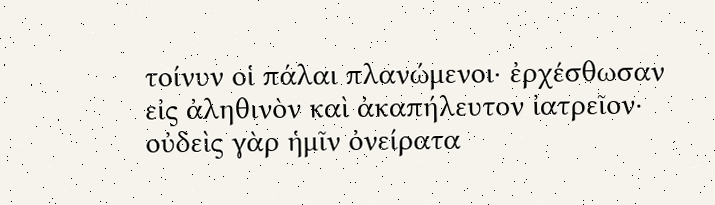τοίνυν οἱ πάλαι πλανώμενοι· ἐρχέσθωσαν εἰς ἀληθινὸν καὶ ἀκαπήλευτον ἰατρεῖον· οὐδεὶς γὰρ ἡμῖν ὀνείρατα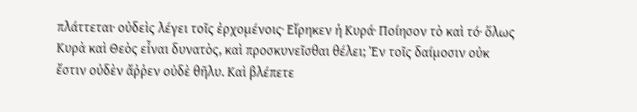πλάττεται· οὐδεὶς λέγει τοῖς ἐρχομένοις· Εἴρηκεν ἡ Κυρά· Ποίησον τὸ καὶ τό· ὅλως Κυρὰ καὶ Θεὸς εἶναι δυνατὸς, καὶ προσκυνεῖσθαι θέλει; Ἐν τοῖς δαίμοσιν οὐκ ἔστιν οὐδὲν ἄῤῥεν οὐδὲ θῆλυ. Καὶ βλέπετε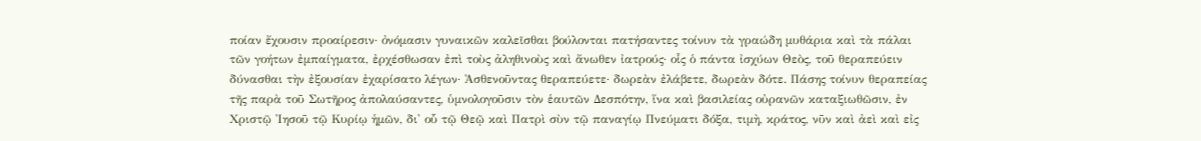ποίαν ἔχουσιν προαίρεσιν· ὀνόμασιν γυναικῶν καλεῖσθαι βούλονται πατήσαντες τοίνυν τὰ γραώδη μυθάρια καὶ τὰ πάλαι τῶν γοήτων ἐμπαίγματα, ἐρχέσθωσαν ἐπὶ τοὺς ἀληθινοὺς καὶ ἄνωθεν ἰατρούς· οἷς ὁ πάντα ἰσχύων Θεὸς, τοῦ θεραπεύειν δύνασθαι τὴν ἐξουσίαν ἐχαρίσατο λέγων· Ἀσθενοῦντας θεραπεύετε· δωρεὰν ἐλάβετε, δωρεὰν δότε. Πάσης τοίνυν θεραπείας τῆς παρὰ τοῦ Σωτῆρος ἀπολαύσαντες, ὑμνολογοῦσιν τὸν ἑαυτῶν ∆εσπότην, ἵνα καὶ βασιλείας οὐρανῶν καταξιωθῶσιν, ἐν Χριστῷ Ἰησοῦ τῷ Κυρίῳ ἡμῶν, δι' οὗ τῷ Θεῷ καὶ Πατρὶ σὺν τῷ παναγίῳ Πνεύματι δόξα, τιμὴ, κράτος, νῦν καὶ ἀεὶ καὶ εἰς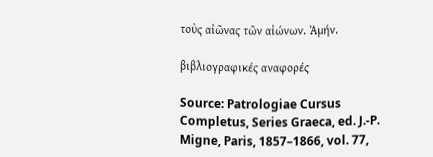τοὺς αἰῶνας τῶν αἰώνων. Ἀμήν.

βιβλιογραφικές αναφορές

Source: Patrologiae Cursus Completus, Series Graeca, ed. J.-P. Migne, Paris, 1857–1866, vol. 77,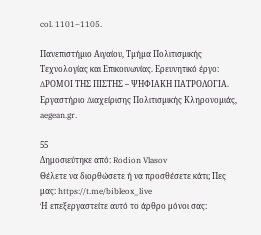col. 1101–1105.

Πανεπιστήµιο Αιγαίου, Τµήµα Πολιτισµικής Τεχνολογίας και Επικοινωνίας. Ερευνητικό έργο: ∆ΡΟΜΟΙ ΤΗΣ ΠΙΣΤΗΣ – ΨΗΦΙΑΚΗ ΠΑΤΡΟΛΟΓΙΑ. Εργαστήριο ∆ιαχείρισης Πολιτισµικής Κληρονοµιάς, aegean.gr.

55
Δημοσιεύτηκε από: Rodion Vlasov
Θέλετε να διορθώσετε ή να προσθέσετε κάτι; Πες μας: https://t.me/bibleox_live
Ή επεξεργαστείτε αυτό το άρθρο μόνοι σας: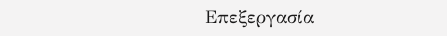Επεξεργασία